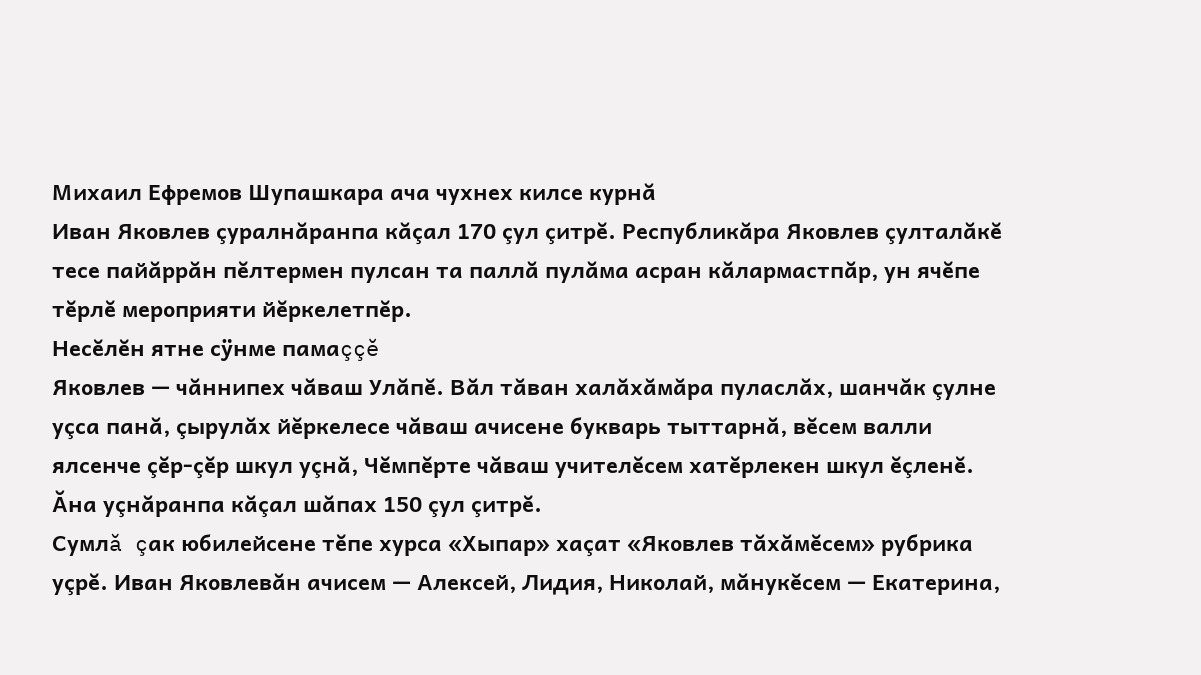Михаил Ефремов Шупашкара ача чухнех килсе курнă
Иван Яковлев çуралнăранпа кăçал 170 çул çитрĕ. Республикăра Яковлев çулталăкĕ тесе пайăррăн пĕлтермен пулсан та паллă пулăма асран кăлармастпăр, ун ячĕпе тĕрлĕ мероприяти йĕркелетпĕр.
Несĕлĕн ятне сÿнме памаççĕ
Яковлев — чăннипех чăваш Улăпĕ. Вăл тăван халăхăмăра пуласлăх, шанчăк çулне уçса панă, çырулăх йĕркелесе чăваш ачисене букварь тыттарнă, вĕсем валли ялсенче çĕр-çĕр шкул уçнă, Чĕмпĕрте чăваш учителĕсем хатĕрлекен шкул ĕçленĕ. Ăна уçнăранпа кăçал шăпах 150 çул çитрĕ.
Сумлă çак юбилейсене тĕпе хурса «Хыпар» хаçат «Яковлев тăхăмĕсем» рубрика уçрĕ. Иван Яковлевăн ачисем — Алексей, Лидия, Николай, мăнукĕсем — Екатерина,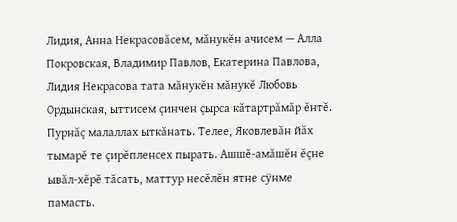Лидия, Анна Некрасовăсем, мăнукĕн ачисем — Алла Покровская, Владимир Павлов, Екатерина Павлова, Лидия Некрасова тата мăнукĕн мăнукĕ Любовь Ордынская, ыттисем çинчен çырса кăтартрăмăр ĕнтĕ. Пурнăç малаллах ыткăнать. Телее, Яковлевăн йăх тымарĕ те çирĕпленсех пырать. Ашшĕ-амăшĕн ĕçне ывăл-хĕрĕ тăсать, маттур несĕлĕн ятне сÿнме памасть.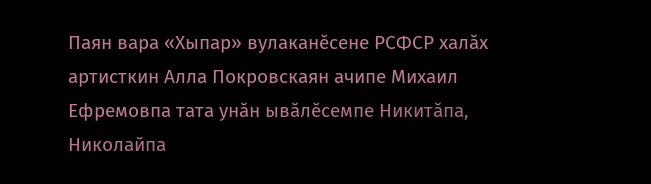Паян вара «Хыпар» вулаканĕсене РСФСР халăх артисткин Алла Покровскаян ачипе Михаил Ефремовпа тата унăн ывăлĕсемпе Никитăпа, Николайпа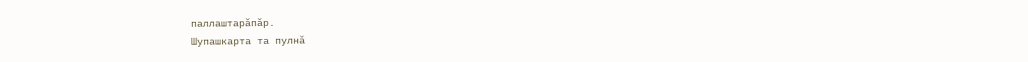паллаштарăпăр.
Шупашкарта та пулнă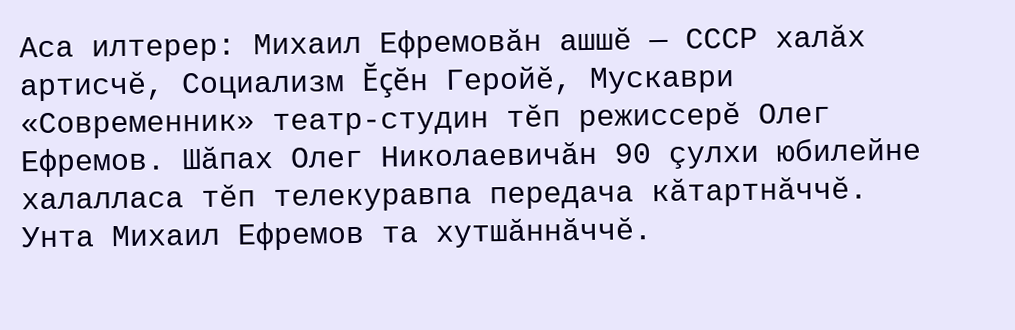Аса илтерер: Михаил Ефремовăн ашшĕ — СССР халăх артисчĕ, Социализм Ĕçĕн Геройĕ, Мускаври «Современник» театр-студин тĕп режиссерĕ Олег Ефремов. Шăпах Олег Николаевичăн 90 çулхи юбилейне халалласа тĕп телекуравпа передача кăтартнăччĕ. Унта Михаил Ефремов та хутшăннăччĕ.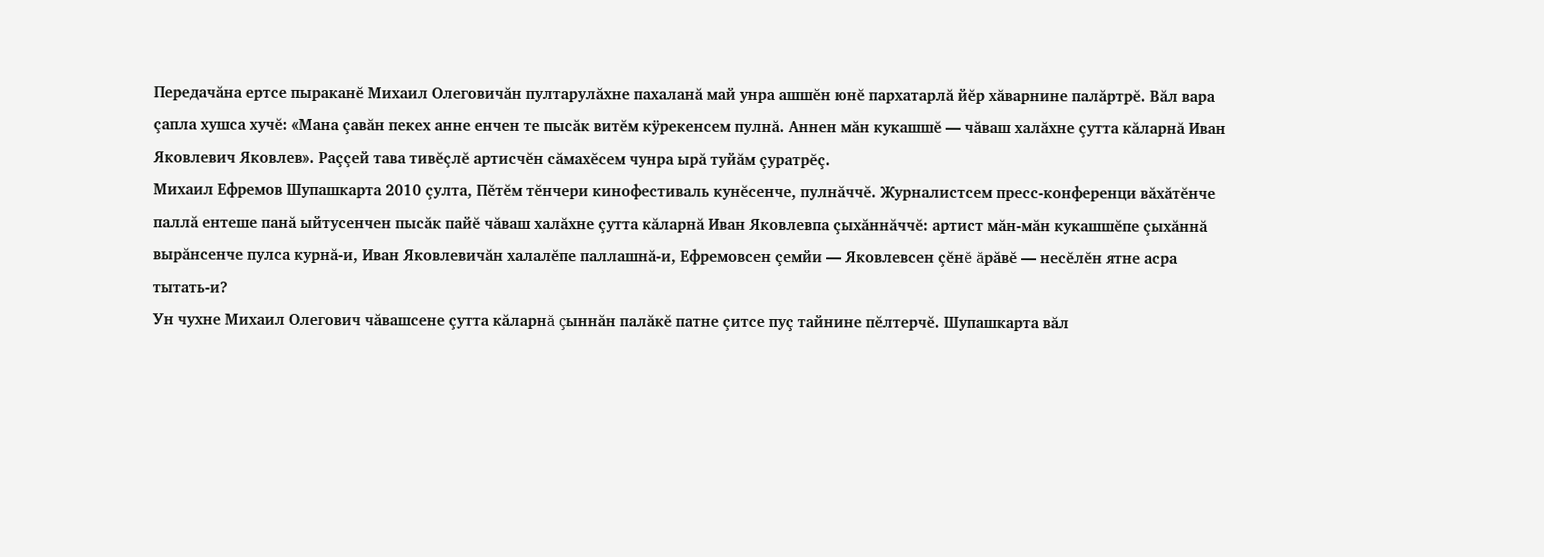Передачăна ертсе пыраканĕ Михаил Олеговичăн пултарулăхне пахаланă май унра ашшĕн юнĕ пархатарлă йĕр хăварнине палăртрĕ. Вăл вара çапла хушса хучĕ: «Мана çавăн пекех анне енчен те пысăк витĕм кÿрекенсем пулнă. Аннен мăн кукашшĕ — чăваш халăхне çутта кăларнă Иван Яковлевич Яковлев». Раççей тава тивĕçлĕ артисчĕн сăмахĕсем чунра ырă туйăм çуратрĕç.
Михаил Ефремов Шупашкарта 2010 çулта, Пĕтĕм тĕнчери кинофестиваль кунĕсенче, пулнăччĕ. Журналистсем пресс-конференци вăхăтĕнче паллă ентеше панă ыйтусенчен пысăк пайĕ чăваш халăхне çутта кăларнă Иван Яковлевпа çыхăннăччĕ: артист мăн-мăн кукашшĕпе çыхăннă вырăнсенче пулса курнă-и, Иван Яковлевичăн халалĕпе паллашнă-и, Ефремовсен çемйи — Яковлевсен çĕнĕ ăрăвĕ — несĕлĕн ятне асра тытать-и?
Ун чухне Михаил Олегович чăвашсене çутта кăларнă çыннăн палăкĕ патне çитсе пуç тайнине пĕлтерчĕ. Шупашкарта вăл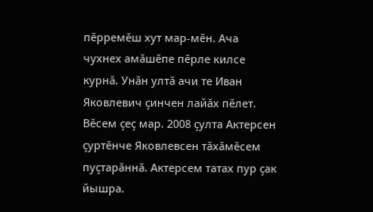пĕрремĕш хут мар-мĕн. Ача чухнех амăшĕпе пĕрле килсе курнă. Унăн ултă ачи те Иван Яковлевич çинчен лайăх пĕлет. Вĕсем çеç мар. 2008 çулта Актерсен çуртĕнче Яковлевсен тăхăмĕсем пуçтарăннă. Актерсем татах пур çак йышра.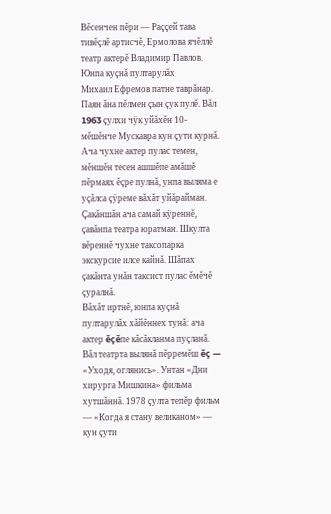Вĕсенчен пĕри — Раççей тава тивĕçлĕ артисчĕ, Ермолова ячĕллĕ театр актерĕ Владимир Павлов.
Юнпа куçнă пултарулăх
Михаил Ефремов патне таврăнар. Паян ăна пĕлмен çын çук пулĕ. Вăл 1963 çулхи чÿк уйăхĕн 10-мĕшĕнче Мускавра кун çути курнă. Ача чухне актер пулас темен, мĕншĕн тесен ашшĕпе амăшĕ пĕрмаях ĕçре пулнă, унпа выляма е уçăлса çÿреме вăхăт уйăрайман. Çакăншăн ача самай кÿреннĕ, çавăнпа театра юратман. Шкулта вĕреннĕ чухне таксопарка экскурсие илсе кайнă. Шăпах çакăнта унăн таксист пулас ĕмĕчĕ çуралнă.
Вăхăт иртнĕ, юнпа куçнă пултарулăх хăйĕннех тунă: ача актер ĕçĕпе кăсăкланма пуçланă. Вăл театрта вылянă пĕрремĕш ĕç — «Уходя, оглянись». Унтан «Дни хирурга Мишкина» фильма хутшăннă. 1978 çулта тепĕр фильм — «Когда я стану великаном» — кун çути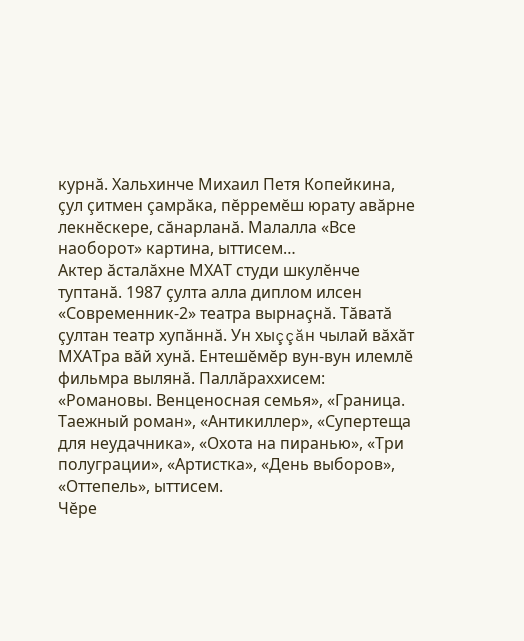курнă. Хальхинче Михаил Петя Копейкина, çул çитмен çамрăка, пĕрремĕш юрату авăрне лекнĕскере, сăнарланă. Малалла «Все наоборот» картина, ыттисем…
Актер ăсталăхне МХАТ студи шкулĕнче туптанă. 1987 çулта алла диплом илсен «Современник-2» театра вырнаçнă. Тăватă çултан театр хупăннă. Ун хыççăн чылай вăхăт МХАТра вăй хунă. Ентешĕмĕр вун-вун илемлĕ фильмра вылянă. Паллăраххисем: «Романовы. Венценосная семья», «Граница. Таежный роман», «Антикиллер», «Супертеща для неудачника», «Охота на пиранью», «Три полуграции», «Артистка», «День выборов», «Оттепель», ыттисем.
Чĕре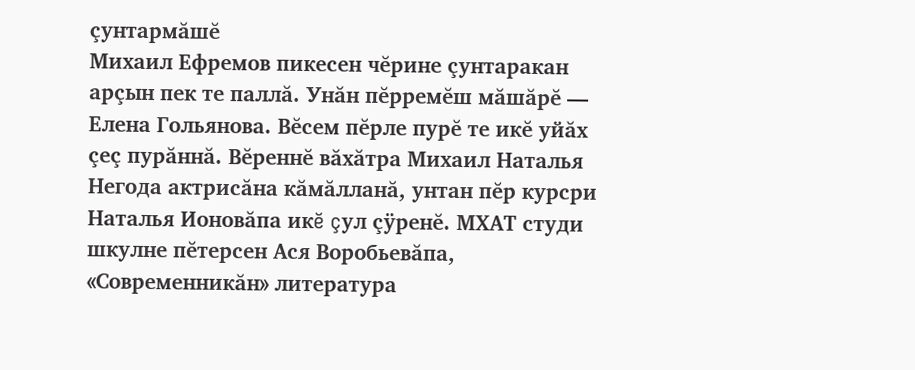çунтармăшĕ
Михаил Ефремов пикесен чĕрине çунтаракан арçын пек те паллă. Унăн пĕрремĕш мăшăрĕ — Елена Гольянова. Вĕсем пĕрле пурĕ те икĕ уйăх çеç пурăннă. Вĕреннĕ вăхăтра Михаил Наталья Негода актрисăна кăмăлланă, унтан пĕр курсри Наталья Ионовăпа икĕ çул çÿренĕ. МХАТ студи шкулне пĕтерсен Ася Воробьевăпа, «Современникăн» литература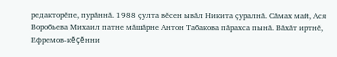редакторĕпе, пурăннă. 1988 çулта вĕсен ывăл Никита çуралнă. Сăмах май, Ася Воробьева Михаил патне мăшăрне Антон Табакова пăрахса пынă. Вăхăт иртнĕ, Ефремов-кĕçĕнни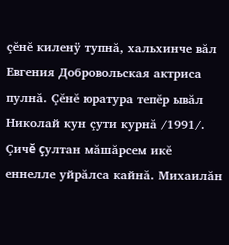çĕнĕ киленÿ тупнă, хальхинче вăл Евгения Добровольская актриса пулнă. Çĕнĕ юратура тепĕр ывăл Николай кун çути курнă /1991/. Çичĕ çултан мăшăрсем икĕ еннелле уйрăлса кайнă. Михаилăн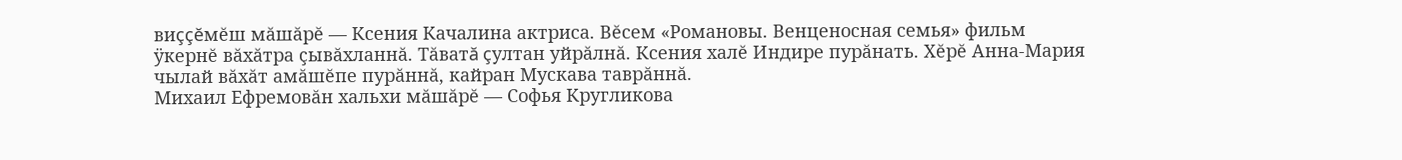виççĕмĕш мăшăрĕ — Ксения Качалина актриса. Вĕсем «Романовы. Венценосная семья» фильм ÿкернĕ вăхăтра çывăхланнă. Тăватă çултан уйрăлнă. Ксения халĕ Индире пурăнать. Хĕрĕ Анна-Мария чылай вăхăт амăшĕпе пурăннă, кайран Мускава таврăннă.
Михаил Ефремовăн хальхи мăшăрĕ — Софья Кругликова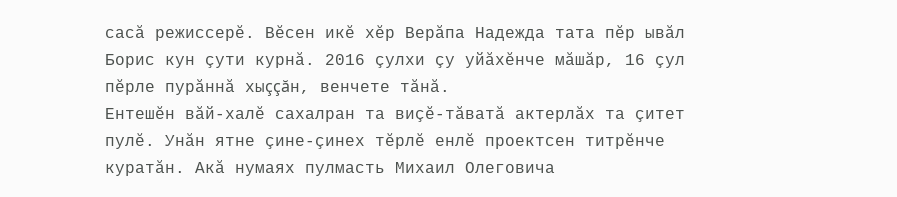сасă режиссерĕ. Вĕсен икĕ хĕр Верăпа Надежда тата пĕр ывăл Борис кун çути курнă. 2016 çулхи çу уйăхĕнче мăшăр, 16 çул пĕрле пурăннă хыççăн, венчете тăнă.
Ентешĕн вăй-халĕ сахалран та виçĕ-тăватă актерлăх та çитет пулĕ. Унăн ятне çине-çинех тĕрлĕ енлĕ проектсен титрĕнче куратăн. Акă нумаях пулмасть Михаил Олеговича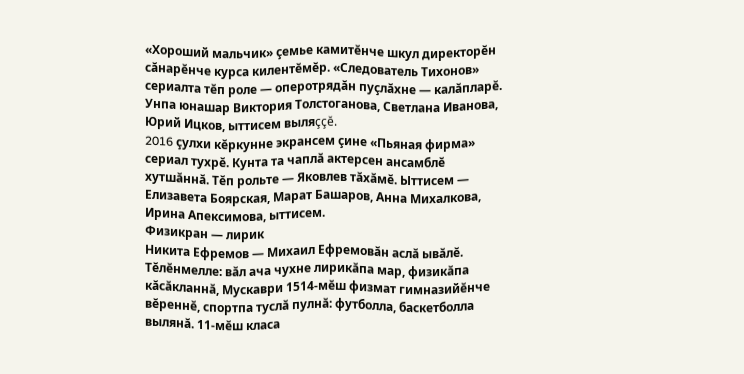«Хороший мальчик» çемье камитĕнче шкул директорĕн сăнарĕнче курса килентĕмĕр. «Следователь Тихонов» сериалта тĕп роле — оперотрядăн пуçлăхне — калăпларĕ. Унпа юнашар Виктория Толстоганова, Светлана Иванова, Юрий Ицков, ыттисем выляççĕ.
2016 çулхи кĕркунне экрансем çине «Пьяная фирма» сериал тухрĕ. Кунта та чаплă актерсен ансамблĕ хутшăннă. Тĕп рольте — Яковлев тăхăмĕ. Ыттисем — Елизавета Боярская, Марат Башаров, Анна Михалкова, Ирина Апексимова, ыттисем.
Физикран — лирик
Никита Ефремов — Михаил Ефремовăн аслă ывăлĕ. Тĕлĕнмелле: вăл ача чухне лирикăпа мар, физикăпа кăсăкланнă, Мускаври 1514-мĕш физмат гимназийĕнче вĕреннĕ, спортпа туслă пулнă: футболла, баскетболла вылянă. 11-мĕш класа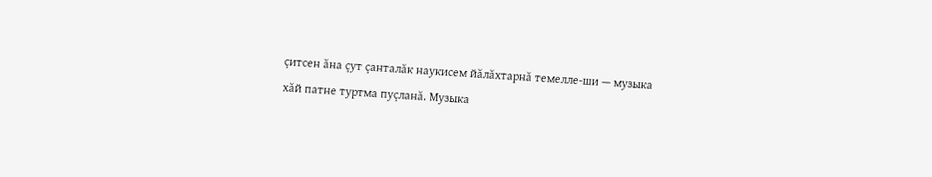çитсен ăна çут çанталăк наукисем йăлăхтарнă темелле-ши — музыка хăй патне туртма пуçланă. Музыка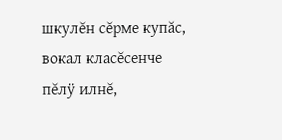шкулĕн сĕрме купăс, вокал класĕсенче пĕлÿ илнĕ,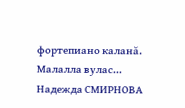фортепиано каланă. Малалла вулас...
Надежда СМИРНОВА